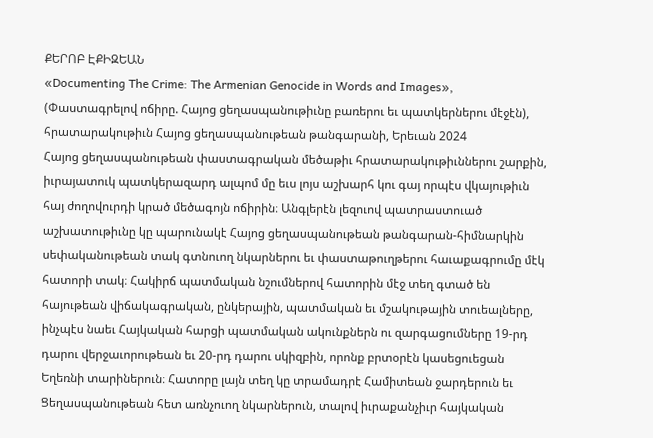ՔԵՐՈԲ ԷՔԻԶԵԱՆ
«Documenting The Crime: The Armenian Genocide in Words and Images», (Փաստագրելով ոճիրը. Հայոց ցեղասպանութիւնը բառերու եւ պատկերներու մէջէն), հրատարակութիւն Հայոց ցեղասպանութեան թանգարանի, Երեւան 2024
Հայոց ցեղասպանութեան փաստագրական մեծաթիւ հրատարակութիւններու շարքին, իւրայատուկ պատկերազարդ ալպոմ մը եւս լոյս աշխարհ կու գայ որպէս վկայութիւն հայ ժողովուրդի կրած մեծագոյն ոճիրին։ Անգլերէն լեզուով պատրաստուած աշխատութիւնը կը պարունակէ Հայոց ցեղասպանութեան թանգարան-հիմնարկին սեփականութեան տակ գտնուող նկարներու եւ փաստաթուղթերու հաւաքագրումը մէկ հատորի տակ։ Հակիրճ պատմական նշումներով հատորին մէջ տեղ գտած են հայութեան վիճակագրական, ընկերային, պատմական եւ մշակութային տուեալները, ինչպէս նաեւ Հայկական հարցի պատմական ակունքներն ու զարգացումները 19-րդ դարու վերջաւորութեան եւ 20-րդ դարու սկիզբին, որոնք բրտօրէն կասեցուեցան Եղեռնի տարիներուն։ Հատորը լայն տեղ կը տրամադրէ Համիտեան ջարդերուն եւ Ցեղասպանութեան հետ առնչուող նկարներուն, տալով իւրաքանչիւր հայկական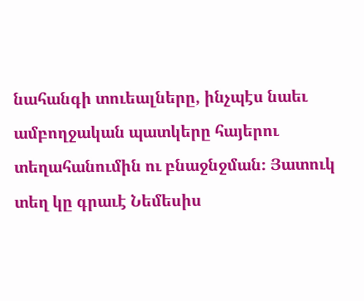նահանգի տուեալները, ինչպէս նաեւ ամբողջական պատկերը հայերու տեղահանումին ու բնաջնջման։ Յատուկ տեղ կը գրաւէ Նեմեսիս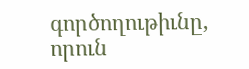գործողութիւնը, որուն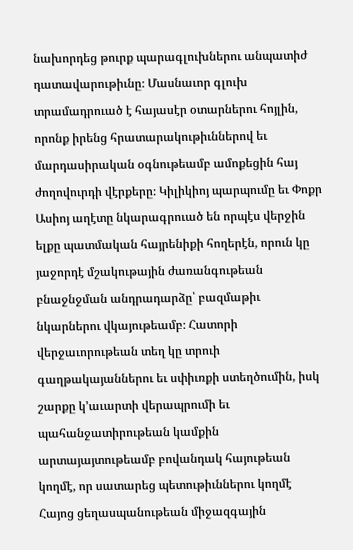նախորդեց թուրք պարագլուխներու անպատիժ դատավարութիւնը։ Մասնաւոր գլուխ տրամադրուած է հայասէր օտարներու հոյլին, որոնք իրենց հրատարակութիւններով եւ մարդասիրական օգնութեամբ ամոքեցին հայ ժողովուրդի վէրքերը։ Կիլիկիոյ պարպումը եւ Փոքր Ասիոյ աղէտը նկարագրուած են որպէս վերջին ելքը պատմական հայրենիքի հողերէն, որուն կը յաջորդէ մշակութային ժառանգութեան բնաջնջման անդրադարձը՝ բազմաթիւ նկարներու վկայութեամբ։ Հատորի վերջաւորութեան տեղ կը տրուի գաղթակայաններու եւ սփիւռքի ստեղծումին, իսկ շարքը կ՚աւարտի վերապրումի եւ պահանջատիրութեան կամքին արտայայտութեամբ բովանդակ հայութեան կողմէ, որ սատարեց պետութիւններու կողմէ Հայոց ցեղասպանութեան միջազգային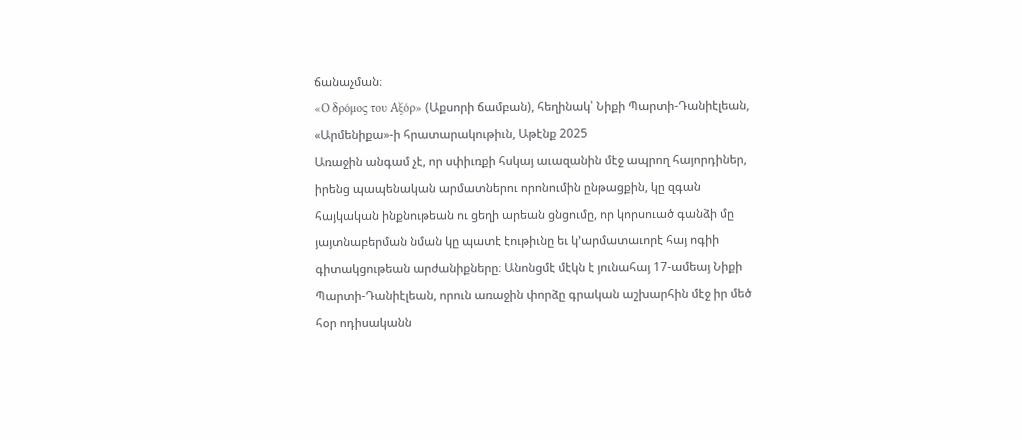ճանաչման։
«Ο δρόμος του Αξόρ» (Աքսորի ճամբան), հեղինակ՝ Նիքի Պարտի-Դանիէլեան, «Արմենիքա»-ի հրատարակութիւն, Աթէնք 2025
Առաջին անգամ չէ, որ սփիւռքի հսկայ աւազանին մէջ ապրող հայորդիներ, իրենց պապենական արմատներու որոնումին ընթացքին, կը զգան հայկական ինքնութեան ու ցեղի արեան ցնցումը, որ կորսուած գանձի մը յայտնաբերման նման կը պատէ էութիւնը եւ կ՚արմատաւորէ հայ ոգիի գիտակցութեան արժանիքները։ Անոնցմէ մէկն է յունահայ 17-ամեայ Նիքի Պարտի-Դանիէլեան, որուն առաջին փորձը գրական աշխարհին մէջ իր մեծ հօր ոդիսականն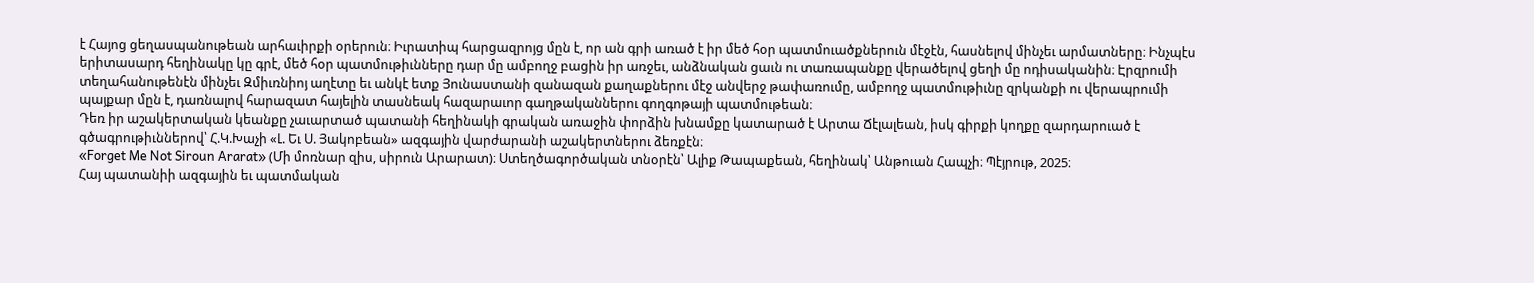է Հայոց ցեղասպանութեան արհաւիրքի օրերուն։ Իւրատիպ հարցազրոյց մըն է, որ ան գրի առած է իր մեծ հօր պատմուածքներուն մէջէն, հասնելով մինչեւ արմատները։ Ինչպէս երիտասարդ հեղինակը կը գրէ, մեծ հօր պատմութիւնները դար մը ամբողջ բացին իր առջեւ, անձնական ցաւն ու տառապանքը վերածելով ցեղի մը ոդիսականին։ Էրզրումի տեղահանութենէն մինչեւ Զմիւռնիոյ աղէտը եւ անկէ ետք Յունաստանի զանազան քաղաքներու մէջ անվերջ թափառումը, ամբողջ պատմութիւնը զրկանքի ու վերապրումի պայքար մըն է, դառնալով հարազատ հայելին տասնեակ հազարաւոր գաղթականներու գողգոթայի պատմութեան։
Դեռ իր աշակերտական կեանքը չաւարտած պատանի հեղինակի գրական առաջին փորձին խնամքը կատարած է Արտա Ճէլալեան, իսկ գիրքի կողքը զարդարուած է գծագրութիւններով՝ Հ.Կ.Խաչի «Լ. Եւ Ս. Յակոբեան» ազգային վարժարանի աշակերտներու ձեռքէն։
«Forget Me Not Siroun Ararat» (Մի մոռնար զիս, սիրուն Արարատ)։ Ստեղծագործական տնօրէն՝ Ալիք Թապաքեան, հեղինակ՝ Անթուան Հապչի։ Պէյրութ, 2025։
Հայ պատանիի ազգային եւ պատմական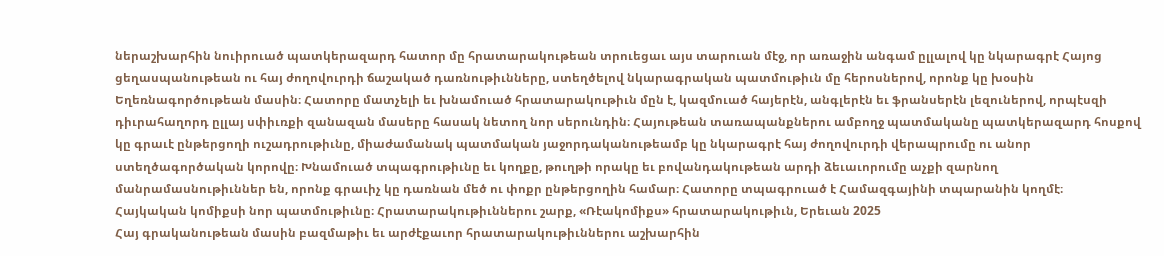ներաշխարհին նուիրուած պատկերազարդ հատոր մը հրատարակութեան տրուեցաւ այս տարուան մէջ, որ առաջին անգամ ըլլալով կը նկարագրէ Հայոց ցեղասպանութեան ու հայ ժողովուրդի ճաշակած դառնութիւնները, ստեղծելով նկարագրական պատմութիւն մը հերոսներով, որոնք կը խօսին Եղեռնագործութեան մասին։ Հատորը մատչելի եւ խնամուած հրատարակութիւն մըն է, կազմուած հայերէն, անգլերէն եւ ֆրանսերէն լեզուներով, որպէսզի դիւրահաղորդ ըլլայ սփիւռքի զանազան մասերը հասակ նետող նոր սերունդին։ Հայութեան տառապանքներու ամբողջ պատմականը պատկերազարդ հոսքով կը գրաւէ ընթերցողի ուշադրութիւնը, միաժամանակ պատմական յաջորդականութեամբ կը նկարագրէ հայ ժողովուրդի վերապրումը ու անոր ստեղծագործական կորովը։ Խնամուած տպագրութիւնը եւ կողքը, թուղթի որակը եւ բովանդակութեան արդի ձեւաւորումը աչքի զարնող մանրամասնութիւններ են, որոնք գրաւիչ կը դառնան մեծ ու փոքր ընթերցողին համար։ Հատորը տպագրուած է Համազգայինի տպարանին կողմէ։
Հայկական կոմիքսի նոր պատմութիւնը։ Հրատարակութիւններու շարք, «Ռէակոմիքս» հրատարակութիւն, Երեւան 2025
Հայ գրականութեան մասին բազմաթիւ եւ արժէքաւոր հրատարակութիւններու աշխարհին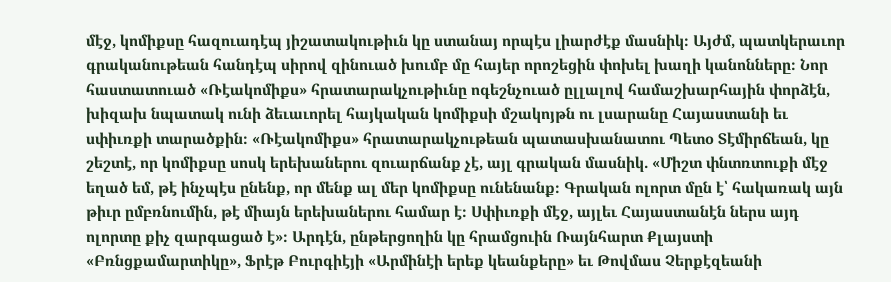մէջ, կոմիքսը հազուադէպ յիշատակութիւն կը ստանայ որպէս լիարժէք մասնիկ։ Այժմ, պատկերաւոր գրականութեան հանդէպ սիրով զինուած խումբ մը հայեր որոշեցին փոխել խաղի կանոնները։ Նոր հաստատուած «Ռէակոմիքս» հրատարակչութիւնը ոգեշնչուած ըլլալով համաշխարհային փորձէն, խիզախ նպատակ ունի ձեւաւորել հայկական կոմիքսի մշակոյթն ու լսարանը Հայաստանի եւ սփիւռքի տարածքին։ «Ռէակոմիքս» հրատարակչութեան պատասխանատու Պետօ Տէմիրճեան, կը շեշտէ, որ կոմիքսը սոսկ երեխաներու զուարճանք չէ, այլ գրական մասնիկ. «Միշտ փնտռտուքի մէջ եղած եմ, թէ ինչպէս ընենք, որ մենք ալ մեր կոմիքսը ունենանք։ Գրական ոլորտ մըն է՝ հակառակ այն թիւր ըմբռնումին, թէ միայն երեխաներու համար է։ Սփիւռքի մէջ, այլեւ Հայաստանէն ներս այդ ոլորտը քիչ զարգացած է»։ Արդէն, ընթերցողին կը հրամցուին Ռայնհարտ Քլայստի «Բռնցքամարտիկը», Ֆրէթ Բուրգիէյի «Արմինէի երեք կեանքերը» եւ Թովմաս Չերքէզեանի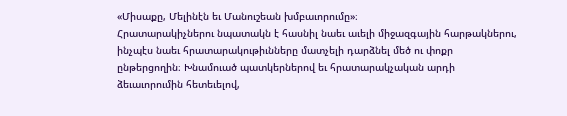«Միսաքը, Մելինէն եւ Մանուշեան խմբաւորումը»։
Հրատարակիչներու նպատակն է հասնիլ նաեւ աւելի միջազգային հարթակներու, ինչպէս նաեւ հրատարակութիւնները մատչելի դարձնել մեծ ու փոքր ընթերցողին։ Խնամուած պատկերներով եւ հրատարակչական արդի ձեւաւորումին հետեւելով,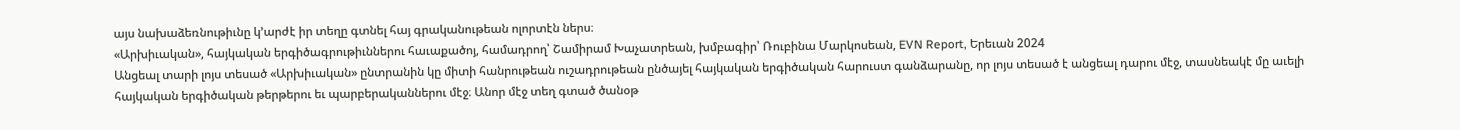այս նախաձեռնութիւնը կ՚արժէ իր տեղը գտնել հայ գրականութեան ոլորտէն ներս։
«Արխիւական», հայկական երգիծագրութիւններու հաւաքածոյ, համադրող՝ Շամիրամ Խաչատրեան, խմբագիր՝ Ռուբինա Մարկոսեան, EVN Report, Երեւան 2024
Անցեալ տարի լոյս տեսած «Արխիւական» ընտրանին կը միտի հանրութեան ուշադրութեան ընծայել հայկական երգիծական հարուստ գանձարանը, որ լոյս տեսած է անցեալ դարու մէջ, տասնեակէ մը աւելի հայկական երգիծական թերթերու եւ պարբերականներու մէջ։ Անոր մէջ տեղ գտած ծանօթ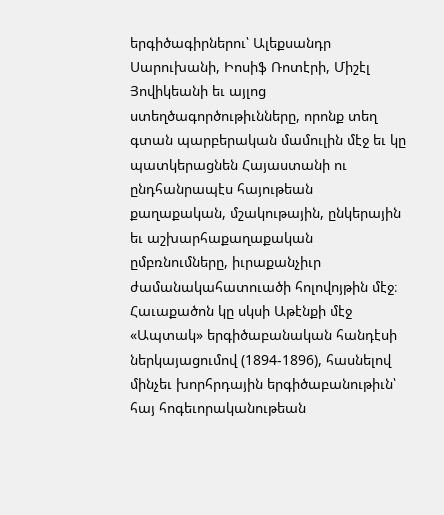երգիծագիրներու՝ Ալեքսանդր Սարուխանի, Իոսիֆ Ռոտէրի, Միշէլ Յովիկեանի եւ այլոց ստեղծագործութիւնները, որոնք տեղ գտան պարբերական մամուլին մէջ եւ կը պատկերացնեն Հայաստանի ու ընդհանրապէս հայութեան քաղաքական, մշակութային, ընկերային եւ աշխարհաքաղաքական ըմբռնումները, իւրաքանչիւր ժամանակահատուածի հոլովոյթին մէջ։ Հաւաքածոն կը սկսի Աթէնքի մէջ «Ապտակ» երգիծաբանական հանդէսի ներկայացումով (1894-1896), հասնելով մինչեւ խորհրդային երգիծաբանութիւն՝ հայ հոգեւորականութեան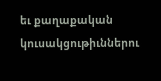եւ քաղաքական կուսակցութիւններու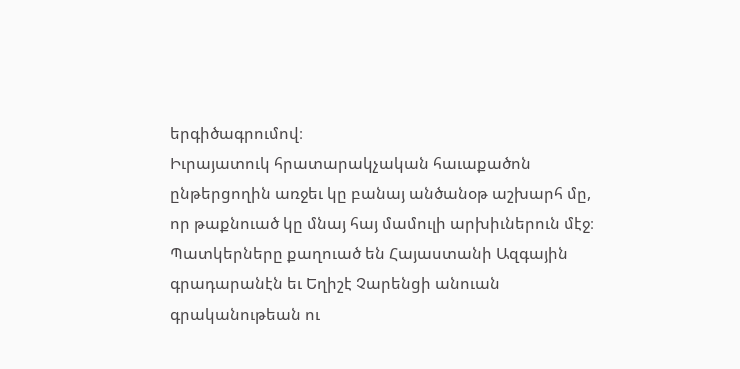երգիծագրումով։
Իւրայատուկ հրատարակչական հաւաքածոն ընթերցողին առջեւ կը բանայ անծանօթ աշխարհ մը, որ թաքնուած կը մնայ հայ մամուլի արխիւներուն մէջ։ Պատկերները քաղուած են Հայաստանի Ազգային գրադարանէն եւ Եղիշէ Չարենցի անուան գրականութեան ու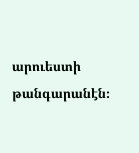արուեստի թանգարանէն։